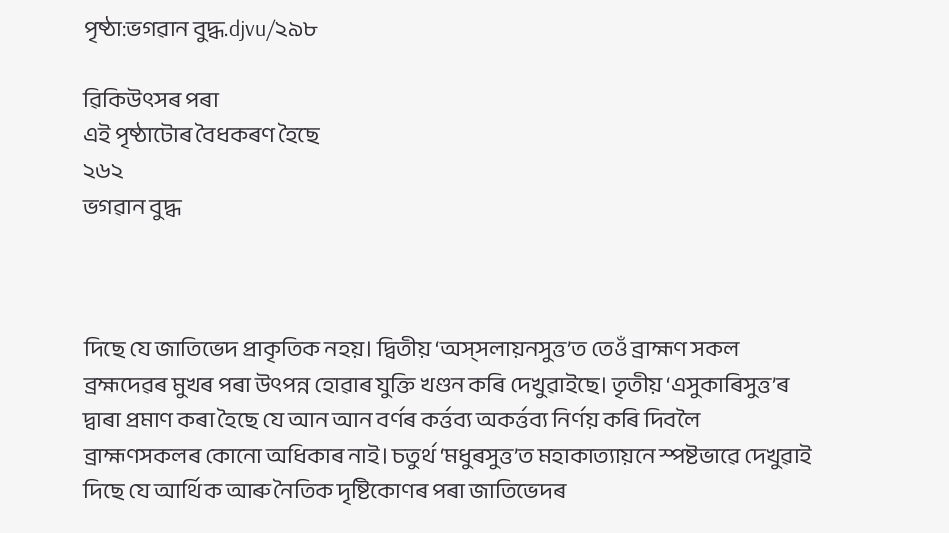পৃষ্ঠা:ভগৱান বুদ্ধ.djvu/২৯৮

ৱিকিউৎসৰ পৰা
এই পৃষ্ঠাটোৰ বৈধকৰণ হৈছে
২৬২
ভগৱান বুদ্ধ



দিছে যে জাতিভেদ প্ৰাকৃতিক নহয়। দ্বিতীয় ‘অস্‌সলায়নসুত্ত’ত তেওঁ ব্ৰাহ্মণ সকল ব্ৰহ্মদেৱৰ মুখৰ পৰা উৎপন্ন হোৱাৰ যুক্তি খণ্ডন কৰি দেখুৱাইছে। তৃতীয় ‘এসুকাৰিসুত্ত’ৰ দ্বাৰা প্ৰমাণ কৰা হৈছে যে আন আন বৰ্ণৰ কৰ্ত্তব্য অকৰ্ত্তব্য নিৰ্ণয় কৰি দিবলৈ ব্ৰাহ্মণসকলৰ কোনো অধিকাৰ নাই। চতুৰ্থ ‘মধুৰসুত্ত’ত মহাকাত্যায়নে স্পষ্টভাৱে দেখুৱাই দিছে যে আৰ্থিক আৰু নৈতিক দৃষ্টিকোণৰ পৰা জাতিভেদৰ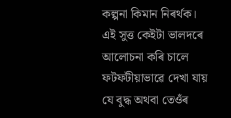কল্পনা কিমান নিৰৰ্থক। এই সুত্ত কেইটা ভালদৰে আলোচনা কৰি চালে ফটফটীয়াভাৱে দেখা যায় যে বুদ্ধ অথবা তেওঁৰ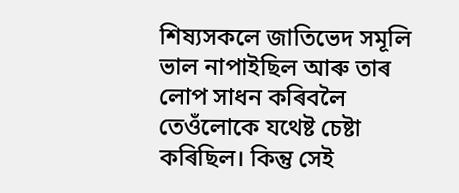শিষ্যসকলে জাতিভেদ সমূলি ভাল নাপাইছিল আৰু তাৰ লোপ সাধন কৰিবলৈ তেওঁলোকে যথেষ্ট চেষ্টা কৰিছিল। কিন্তু সেই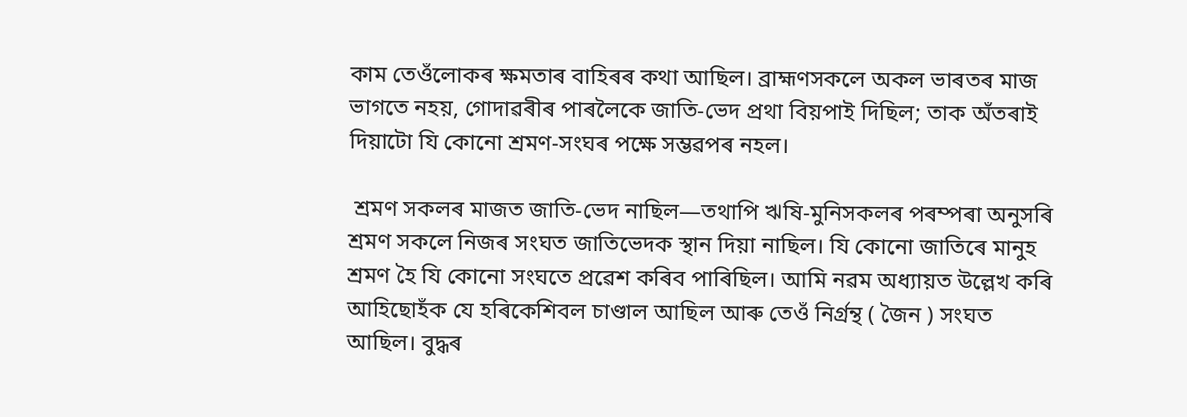কাম তেওঁলোকৰ ক্ষমতাৰ বাহিৰৰ কথা আছিল। ব্ৰাহ্মণসকলে অকল ভাৰতৰ মাজ ভাগতে নহয়, গোদাৱৰীৰ পাৰলৈকে জাতি-ভেদ প্ৰথা বিয়পাই দিছিল; তাক অঁতৰাই দিয়াটো যি কোনো শ্ৰমণ-সংঘৰ পক্ষে সম্ভৱপৰ নহল।

 শ্ৰমণ সকলৰ মাজত জাতি-ভেদ নাছিল—তথাপি ঋষি-মুনিসকলৰ পৰম্পৰা অনুসৰি শ্ৰমণ সকলে নিজৰ সংঘত জাতিভেদক স্থান দিয়া নাছিল। যি কোনো জাতিৰে মানুহ শ্ৰমণ হৈ যি কোনো সংঘতে প্ৰৱেশ কৰিব পাৰিছিল। আমি নৱম অধ্যায়ত উল্লেখ কৰি আহিছোহঁক যে হৰিকেশিবল চাণ্ডাল আছিল আৰু তেওঁ নিৰ্গ্ৰন্থ ( জৈন ) সংঘত আছিল। বুদ্ধৰ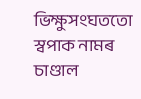ভিক্ষুসংঘততো স্বপাক নামৰ চাণ্ডাল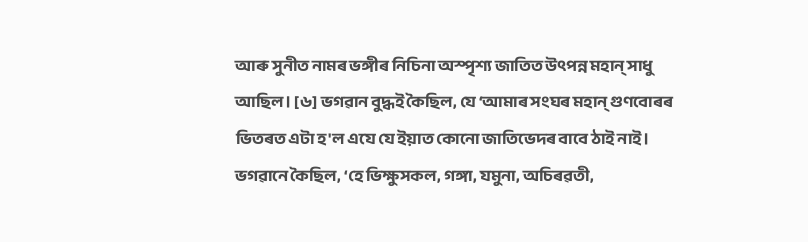আৰু সুনীত নামৰ ভঙ্গীৰ নিচিনা অস্পৃশ্য জাতিত উৎপন্ন মহান্ সাধু আছিল। [৬] ভগৱান বুদ্ধই কৈছিল, যে ‘আমাৰ সংঘৰ মহান্ গুণবোৰৰ ভিতৰত এটা হ'ল এযে যে ইয়াত কোনো জাতিভেদৰ বাবে ঠাই নাই। ভগৱানে কৈছিল, ‘হে ভিক্ষুসকল, গঙ্গা, যমুনা, অচিৰৱতী,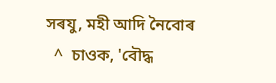সৰযু, মহী আদি নৈবোৰ
  ^  চাওক, 'বৌদ্ধ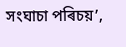সংঘাচা পৰিচয়’,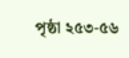পৃষ্ঠা ২৫৩-৫৬